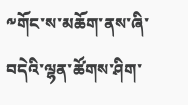༸གོང་ས་མཆོག་ནས་ཞི་བདེའི་ལྷན་ཚོགས་ཤིག་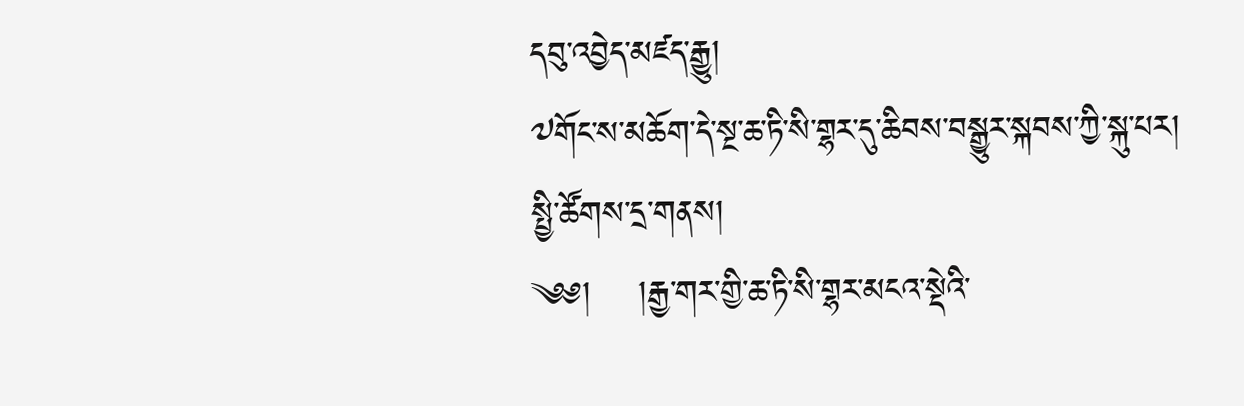དབུ་འབྱེད་མཛད་རྒྱུ།
༧གོང་ས་མཆོག་དེ་སྔ་ཆ་ཏི་སི་གྷར་དུ་ཆིབས་བསྒྱུར་སྐབས་ཀྱི་སྐུ་པར།
སྤྱི་ཚོགས་དྲ་གནས།
༄༅།    །རྒྱ་གར་གྱི་ཆ་ཏི་སི་གྷར་མངའ་སྡེའི་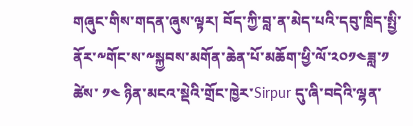གཞུང་གིས་གདན་ཞུས་ལྟར། བོད་ཀྱི་བླ་ན་མེད་པའི་དབུ་ཁྲིད་སྤྱི་ནོར་༸གོང་ས་༸སྐྱབས་མགོན་ཆེན་པོ་མཆོག་ཕྱི་ལོ་༢༠༡༤ཟླ་༡ ཚེས་ ༡༤ ཉིན་མངའ་སྡེའི་གྲོང་ཁྱེར་Sirpur དུ་ཞི་བདེའི་ལྷན་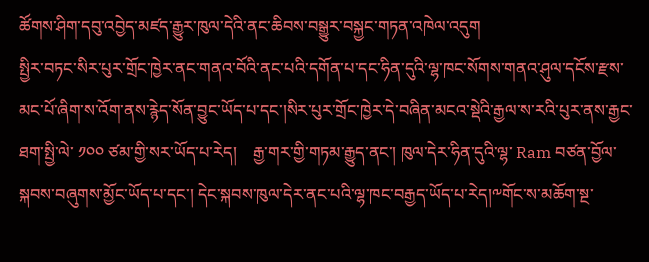ཚོགས་ཤིག་དབུ་འབྱེད་མཛད་རྒྱུར་ཁུལ་དེའི་ནང་ཆིབས་བསྒྱུར་བསྐྱང་གཏན་འཁེལ་འདུག
སྤྱིར་བཏང་སིར་པུར་གྲོང་ཁྱེར་ནང་གནའ་བོའི་ནང་པའི་དགོན་པ་དང་ཧིན་དུའི་ལྷ་ཁང་སོགས་གནའ་ཤུལ་དངོས་རྫས་མང་པོ་ཞིག་ས་འོག་ནས་རྙེད་སོན་བྱུང་ཡོད་པ་དང་།སིར་པུར་གྲོང་ཁྱེར་དེ་བཞིན་མངའ་སྡེའི་རྒྱལ་ས་རའི་པུར་ནས་རྒྱང་ཐག་སྤྱི་ལེ་ ༡༠༠ ཙམ་གྱི་སར་ཡོད་པ་རེད།    རྒྱ་གར་གྱི་གཏམ་རྒྱུད་ནང་། ཁུལ་དེར་ཧིན་དུའི་ལྷ་ Ram བཙན་བྱོལ་སྐབས་བཞུགས་མྱོང་ཡོད་པ་དང་། དེང་སྐབས་ཁུལ་དེར་ནང་པའི་ལྷ་ཁང་བརྒྱད་ཡོད་པ་རེད།༸གོང་ས་མཆོག་སྔ་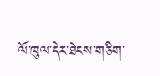ལོ་ཁུལ་དེར་ཐེངས་གཅིག་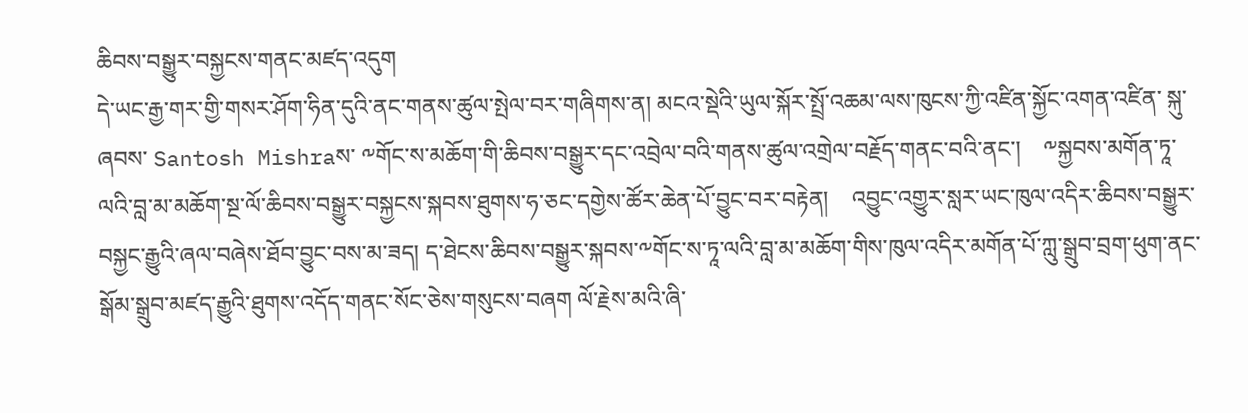ཆིབས་བསྒྱུར་བསྐྱངས་གནང་མཛད་འདུག
དེ་ཡང་རྒྱ་གར་གྱི་གསར་ཤོག་ཧིན་དུའི་ནང་གནས་ཚུལ་སྤེལ་བར་གཞིགས་ན། མངའ་སྡེའི་ཡུལ་སྐོར་སྤྲོ་འཆམ་ལས་ཁུངས་ཀྱི་འཛིན་སྐྱོང་འགན་འཛིན་ སྐུ་ཞབས་ Santosh Mishraས་ ༸གོང་ས་མཆོག་གི་ཆིབས་བསྒྱུར་དང་འབྲེལ་བའི་གནས་ཚུལ་འགྲེལ་བརྗོད་གནང་བའི་ནང་།    ༸སྐྱབས་མགོན་ཏཱ་ལའི་བླ་མ་མཆོག་སྔ་ལོ་ཆིབས་བསྒྱུར་བསྐྱངས་སྐབས་ཐུགས་ཧ་ཅང་དགྱེས་ཚོར་ཆེན་པོ་བྱུང་བར་བརྟེན།    འབྱུང་འགྱུར་སླར་ཡང་ཁུལ་འདིར་ཆིབས་བསྒྱུར་བསྐྱང་རྒྱུའི་ཞལ་བཞེས་ཐོབ་བྱུང་བས་མ་ཟད། ད་ཐེངས་ཆིབས་བསྒྱུར་སྐབས་༸གོང་ས་ཏཱ་ལའི་བླ་མ་མཆོག་གིས་ཁུལ་འདིར་མགོན་པོ་ཀླུ་སྒྲུབ་བྲག་ཕུག་ནང་སྒོམ་སྒྲུབ་མཛད་རྒྱུའི་ཐུགས་འདོད་གནང་སོང་ཅེས་གསུངས་བཞག ལོ་རྗེས་མའི་ཞི་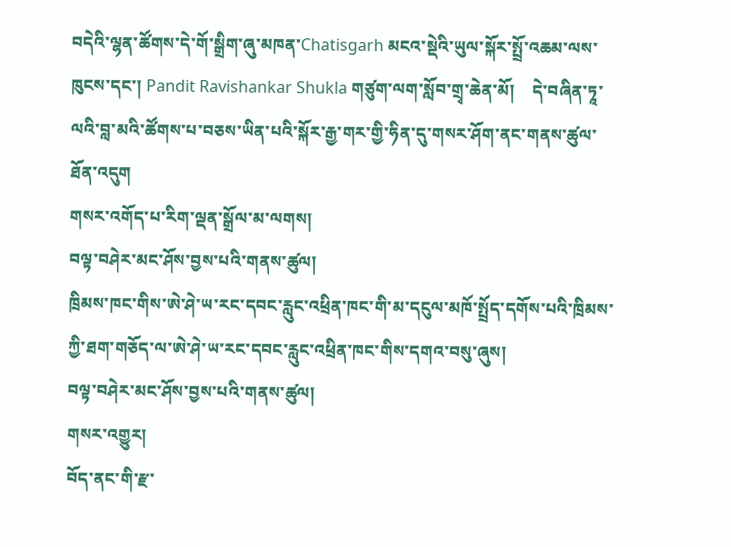བདེའི་ལྷན་ཚོགས་དེ་གོ་སྒྲིག་ཞུ་མཁན་Chatisgarh མངའ་སྡེའི་ཡུལ་སྐོར་སྤྲོ་འཆམ་ལས་ཁུངས་དང་། Pandit Ravishankar Shukla གཙུག་ལག་སློབ་གྲྭ་ཆེན་མོ།    དེ་བཞིན་ཏཱ་ལའི་བླ་མའི་ཚོགས་པ་བཅས་ཡིན་པའི་སྐོར་རྒྱ་གར་གྱི་ཧིན་དུ་གསར་ཤོག་ནང་གནས་ཚུལ་ཐོན་འདུག
གསར་འགོད་པ་རིག་ལྡན་སྒྲོལ་མ་ལགས།
བལྟ་བཤེར་མང་ཤོས་བྱས་པའི་གནས་ཚུལ།
ཁྲིམས་ཁང་གིས་ཨེ་ཤེ་ཡ་རང་དབང་རླུང་འཕྲིན་ཁང་གི་མ་དངུལ་མཁོ་སྤྲོད་དགོས་པའི་ཁྲིམས་ཀྱི་ཐག་གཅོད་ལ་ཨེ་ཤེ་ཡ་རང་དབང་རླུང་འཕྲིན་ཁང་གིས་དགའ་བསུ་ཞུས།
བལྟ་བཤེར་མང་ཤོས་བྱས་པའི་གནས་ཚུལ།
གསར་འགྱུར།
བོད་ནང་གི་རྫ་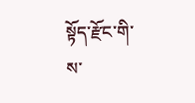སྟོད་རྫོང་གི་ས་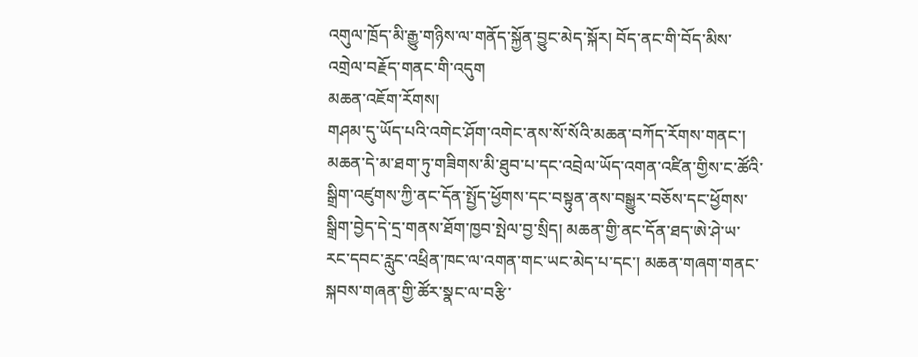འགུལ་ཁྲོད་མི་རྒྱུ་གཉིས་ལ་གནོད་སྐྱོན་བྱུང་མེད་སྐོར། བོད་ནང་གི་བོད་མིས་འགྲེལ་བརྗོད་གནང་གི་འདུག
མཆན་འཇོག་རོགས།
གཤམ་དུ་ཡོད་པའི་འགེང་ཤོག་འགེང་ནས་སོ་སོའི་མཆན་བཀོད་རོགས་གནང་། མཆན་དེ་མ་ཐག་ཏུ་གཟིགས་མི་ཐུབ་པ་དང་འབྲེལ་ཡོད་འགན་འཛིན་གྱིས་ང་ཚོའི་སྒྲིག་འཛུགས་ཀྱི་ནང་དོན་སྤྱོད་ཕྱོགས་དང་བསྟུན་ནས་བསྒྱུར་བཅོས་དང་ཕྱོགས་སྒྲིག་བྱེད་དེ་དྲ་གནས་ཐོག་ཁྱབ་སྤེལ་བྱ་སྲིད། མཆན་གྱི་ནང་དོན་ཐད་ཨེ་ཤེ་ཡ་རང་དབང་རླུང་འཕྲིན་ཁང་ལ་འགན་གང་ཡང་མེད་པ་དང་། མཆན་གཞག་གནང་སྐབས་གཞན་གྱི་ཚོར་སྣང་ལ་བརྩི་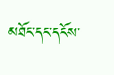མཐོང་དང་དངོས་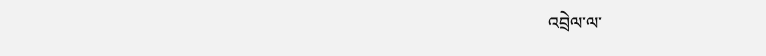འབྲེལ་ལ་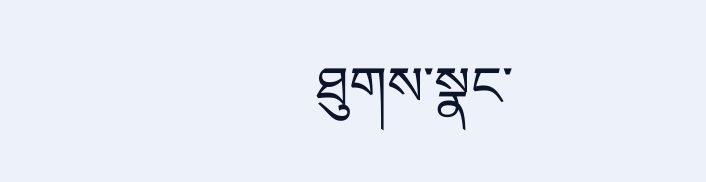ཐུགས་སྣང་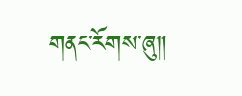གནང་རོགས་ཞུ༎